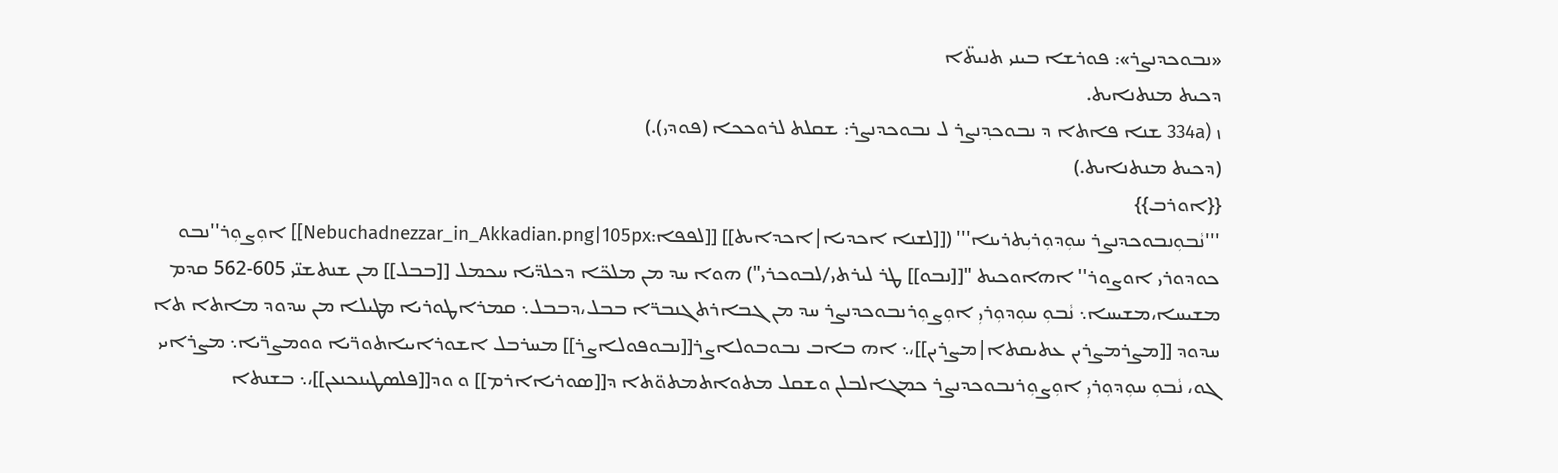«ܢܒܘܟܕܢܨܪ»: ܦܘܪܫܐ ܒܝܢܝ ܬܢܝܬ̈ܐ
ܕܟܝܬ ܡܢܬܢܐܝܬ.
ܙ (334a ܫܢܐ ܦܐܬܐ ܕ ܢܒܘܟܕ݂ܢܨܪ ܠ ܢܒܘܟܕܢܨܪ: ܫܩܠܬ ܠܪܘܟܟܐ (ܦܘܕܝ).)
(ܕܟܝܬ ܡܢܬܢܐܝܬ.)
{{ܐܘܪܒ}}
'''ܢܵܒܘܼܢܒܘܟܕܢܨܪ ܚܘܼܕܘܼܪܝܼܬܪܝܢܐ''' ([[ܠܫܢܐ ܐܟܕܝܐ|ܐܟܕܐܝܬ]] [[ܠܦܦܐ:Nebuchadnezzar_in_Akkadian.png|105px]] ܐܘܼܨܘܼܪ''ܢܒܘ ܟܘܕܘܪܝ ܐܘܨܘܪ'' ܐܗܐܘܟܝܬ "[[ܢܒܘ]] ܛܪ ܠܝܪܬܝ/ܠܒܘܟܪܝ") ܗܘܐ ܚܕ ܡܢ ܡܠܟ̈ܐ ܕܟܠܕ̈ܝܐ ܚܟܡܠ [[ܒܒܠ]] ܡܢ ܫܢܬܫܢ̈ܝ 605-562 ܩܕܡ ܡܫܝܚܐ،ܡܫܝܚܐ܆ ܢܵܒܘܼ ܚܘܼܕܘܼܪܝܼ ܐܘܼܨܘܼܪܢܒܘܟܕܢܨܪ ܚܕ ܡܢ ܓܒܐܪܬܓܢܒܪ̈ܐ ܒܒܠ،ܕܒܒܠ܆ ܩܡܪܐܛܘܪܝܐ ܡܛܝܠܐ ܡܢ ܚܕܘܕ ܡܐܬܐ ܬܐ ܚܕܘܕ [[ܡܨܪܡܨܪܝܢ ܥܬܝܩܬܐ|ܡܨܪܝܢ]]،܆ ܐܗ ܒܐܒ ܢܒܘܒܘܠܐܨܪ[[ܢܒܘܦܘܠܐܨܪ]] ܡܚܪܒܠ ܐܫܘܪܐܝܝܐܬܘܪ̈ܝܐ ܘܘܡܨܪ̈ܝܐ܆ ܡܨܪܐܝܝ ܓܘ، ܢܵܒܘܼ ܚܘܼܕܘܼܪܝܼ ܐܘܼܨܘܼܪܢܒܘܟܕܢܨܪ ܟܡܓܐܠܒܠܢ ܘܫܩܠ ܡܬܘܐܬܡܬܘ̈ܬܐ ܕ[[ܣܘܪܝܐܐܪܡ]] ܘ ܘܕ[[ܦܠܣܛܝܢܟܢܥܢ]]،܆ ܒܫܢܬܐ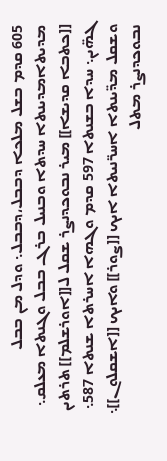605 ܩܕܡ ܒܫܠ ܡܠܟܐ ܕܒܒܠ،ܕܒܒܠ܆ ܘܕܠ ܡܢ ܒܒܠ ܡܕܝܬܐܡܕܝܢܬܐ ܚܕܬܐ ܘܒܢܝܠ ܒܪܓ ܒܒܠ ܘܓܢܬܐ ܡܥܠܩ܆ [[ܟܬܒܐ ܩܕܝܫܐ]] ܡܝܪ ܢܒܘܟܕܢܨܪ ܫܩܠ ܠ[[ܐܘܪܫܠܡ]] ܬܪܬܝܢ ܓܗ̈ܝܢ܆ ܚܕܐ ܒܫܢܬܐ 597 ܩܕܡ ܘܓܗܐ ܐܚܪܬܐ ܫܢܬܐ 587܆ ܘܫܩܠ ܡܕ̈ܝܢܬܐ ܐܚܪ̈ܢܝܬܐ ܐܝܟ [[ܨܘܪ]] ܘܐܝܟ [[ܐܫܩܠܘܢ]]܆ ܢܒܘܟܕܢܨܪ ܡܬܠ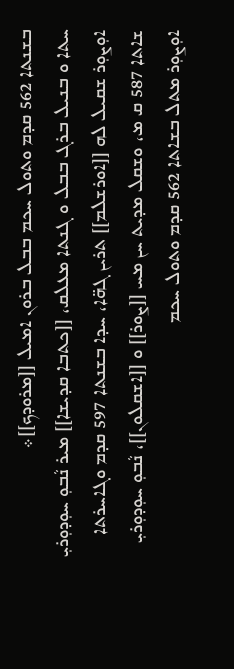ܒܫܢܬܐ 562 ܩܕܡ ܘܬܘܠ ܚܟܡ ܒܒܠ ܒܪܘܢ ܐܡܝܠ [[ܡܪܘܕܟ]]܀
ܚܬܐ ܘ ܒܢܝܠ ܒܪܓ ܒܒܠ ܘ ܓܢܬܐ ܡܥܠܩ، [[ܟܬܒܐ ܩܕܝܫܐ]] ܡܝܪ ܢܵܒܘܼ ܚܘܼܕܘܼܪܝܼ ܐܘܼܨܘܼܪ ܫܩܝܠ ܠܗ [[ܐܘܪܫܠܡ]] ܬܪܝܢ ܓܗ̈ܐ، ܚܕܐ ܒܫܢܬܐ 597 ܩܕܡ ܘܓܐܚܪܬܐ ܫܐܬܐ 587 ܩ ܡ، ܘܫܩܠ ܡܕܝܬ ܚܢ ܡܚ [[ܨܘܪ]] ܘ [[ܐܫܩܠܘܢ]]، ܢܵܒܘܼ ܚܘܼܕܘܼܪܝܼ ܐܘܼܨܘܼܪ ܡܬܠ ܒܫܐܬܐ 562 ܩܕܡ ܘܬܘܠ ܚܟܡ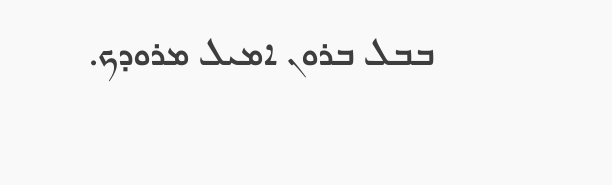ܒܒܠ ܒܪܘܢ ܐܡܝܠ ܡܪܘܕܟ.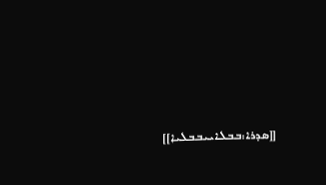[[ܣܕܪܐ:ܒܒܠܐܝܝܒܒܠܝܐ]]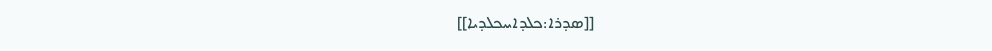[[ܣܕܪܐ:ܟܠܕܐܝܝܟܠܕܝܐ]]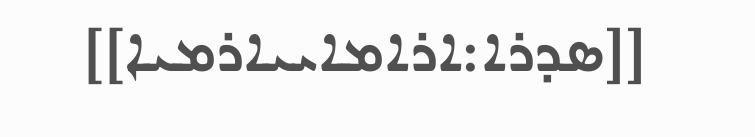[[ܣܕܪܐ:ܐܪܐܡܐܝܝܐܪܡܝܐ]]